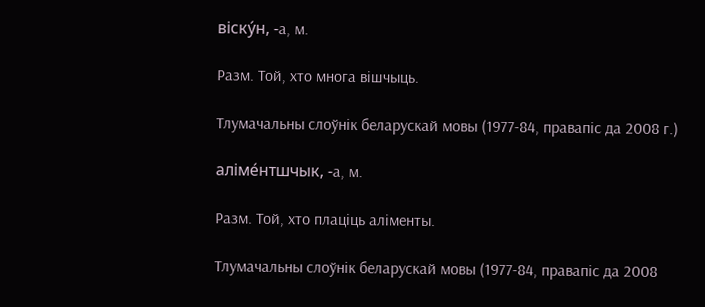віску́н, ‑а, м.

Разм. Той, хто многа вішчыць.

Тлумачальны слоўнік беларускай мовы (1977-84, правапіс да 2008 г.)

аліме́нтшчык, ‑а, м.

Разм. Той, хто плаціць аліменты.

Тлумачальны слоўнік беларускай мовы (1977-84, правапіс да 2008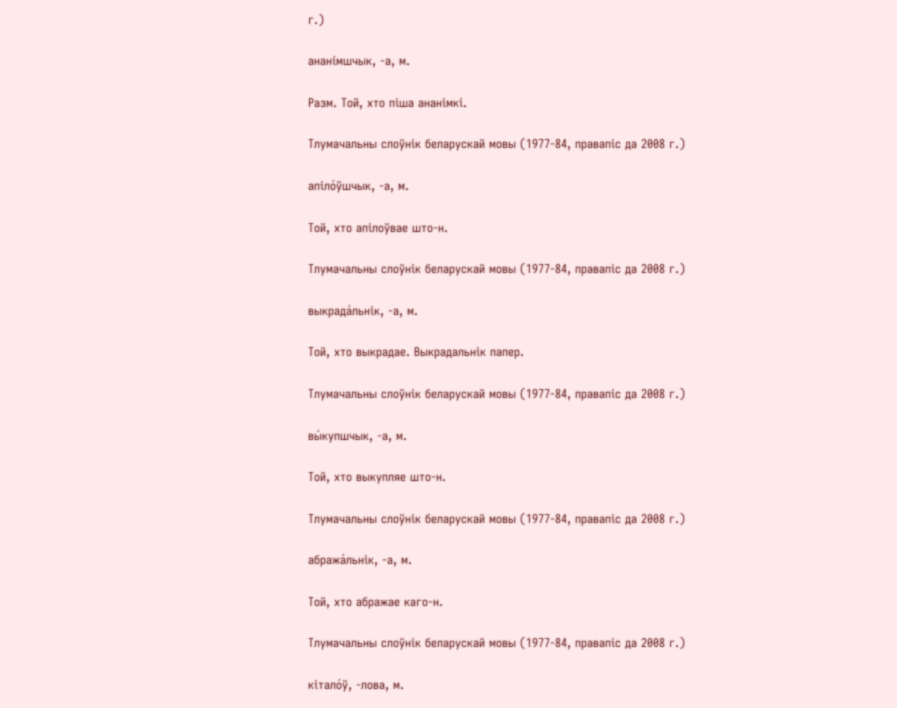г.)

анані́мшчык, ‑а, м.

Разм. Той, хто піша ананімкі.

Тлумачальны слоўнік беларускай мовы (1977-84, правапіс да 2008 г.)

апіло́ўшчык, ‑а, м.

Той, хто апілоўвае што‑н.

Тлумачальны слоўнік беларускай мовы (1977-84, правапіс да 2008 г.)

выкрада́льнік, ‑а, м.

Той, хто выкрадае. Выкрадальнік папер.

Тлумачальны слоўнік беларускай мовы (1977-84, правапіс да 2008 г.)

вы́купшчык, ‑а, м.

Той, хто выкупляе што‑н.

Тлумачальны слоўнік беларускай мовы (1977-84, правапіс да 2008 г.)

абража́льнік, ‑а, м.

Той, хто абражае каго‑н.

Тлумачальны слоўнік беларускай мовы (1977-84, правапіс да 2008 г.)

кітало́ў, ‑лова, м.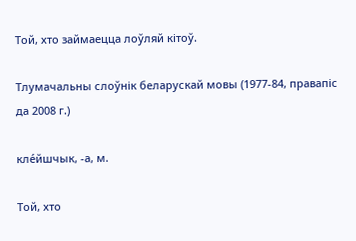Той, хто займаецца лоўляй кітоў.

Тлумачальны слоўнік беларускай мовы (1977-84, правапіс да 2008 г.)

кле́йшчык, ‑а, м.

Той, хто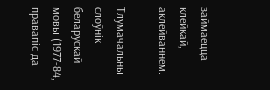займаецца клейкай, аклейваннем.

Тлумачальны слоўнік беларускай мовы (1977-84, правапіс да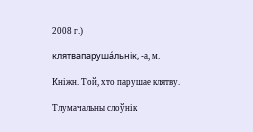2008 г.)

клятвапаруша́льнік, ‑а, м.

Кніжн. Той, хто парушае клятву.

Тлумачальны слоўнік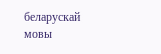беларускай мовы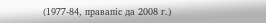(1977-84, правапіс да 2008 г.)